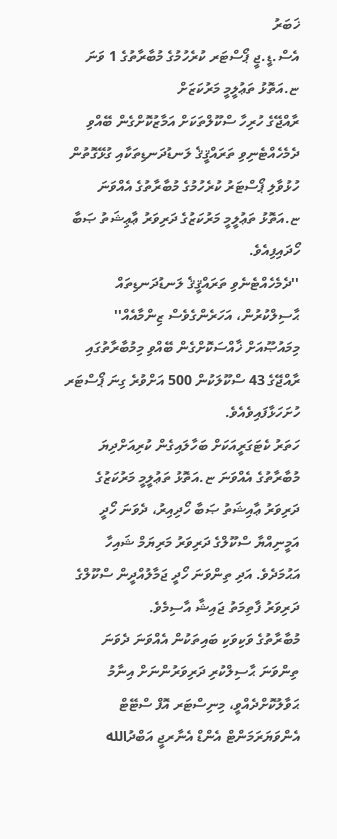ޚަބަރު
އެސް.ޑީ.ޖީ ޕޯސްޓަރ ކުރެހުމުގެ މުބާރާތުގެ 1 ވަނަ ޏ.އަތޮޅު ތަޢުލީމީ މަރުކަޒަށް
ރާއްޖޭގެ ހުރިހާ ސްކޫލްތަކަށް އަމާޒުކޮށްގެން ބޭއްވި ދެމެހެއްޓެނިވި ތަރައްޤީޤެ ލަނޑުދަނޑިތަކާއި ގުޅޭގޮތުން ހުޅުވާލި ޕޯސްޓަރު ކުރެހުމުގެ މުބާރާތުގެ އެއްވަނަ ޏ.އަތޮޅު ތަޢުލީމީ މަރުކަޒުގެ ދަރިވަރު ޢާޢިޝަތު ޞަބާ ހޯދައިފިއެވެ.
''ދެމެހެއްޓެނެވި ތަރައްޤީޤެ ލަނޑުދަނޑިތައް ޙާސިލްކުރުން، އަހަރެންގެވެސް ޒިންމާއެއް'' މިމައުޞޫއަށް ޚާއްސަކޮށްގެން ބޭއްވި މިމުބާރާތުގައި ރާއްޖޭގެ 43 ސްކޫލަކުން 500 އަށްވުރެ ގިނަ ޕޯސްޓަރ ހުށަހަޅާފައިވެއެވެ.
ހަތަރު ކެޓަގަރީއަކަށް ބަހާލައިގެން ކުރިއަށްދިޔަ މުބާރާތުގެ އެއްވަނަ ޏ.އަތޮޅު ތަޢުލީމީ މަރުކަޒުގެ ދަރިވަރު ޢާއިޝަތު ޞަބާ ހޯދިއިރު، ދެވަނަ ހޯދީ އަމީނިއްޔާ ސްކޫލްގެ ދަރިވަރު މަރިޔަމް ޝައިހާ އަޙުމަދެވެ. އަދި ތިންވަނަ ހޯދީ ޖަމާލުއްދީން ސްކޫލްގެ ދަރިވަރު ފާތިމަތު ޖައިޝާ އާސިމެވެ.
މުބާރާތުގެ ވަކިވަކި ބައިތަކުން އެއްވަނަ ދެވަނަ ތިންވަނަ ޙާސިލްކުރި ދަރިވަރުންނަށް އިނާމު ޙަވާލުކޮށްދެއްވީ، މިނިސްޓަރ އޮފް ސްޓޭޓް އެންވަޔަރަމަންޓް އެންޑް އެނާރޖީ އަބްދުالله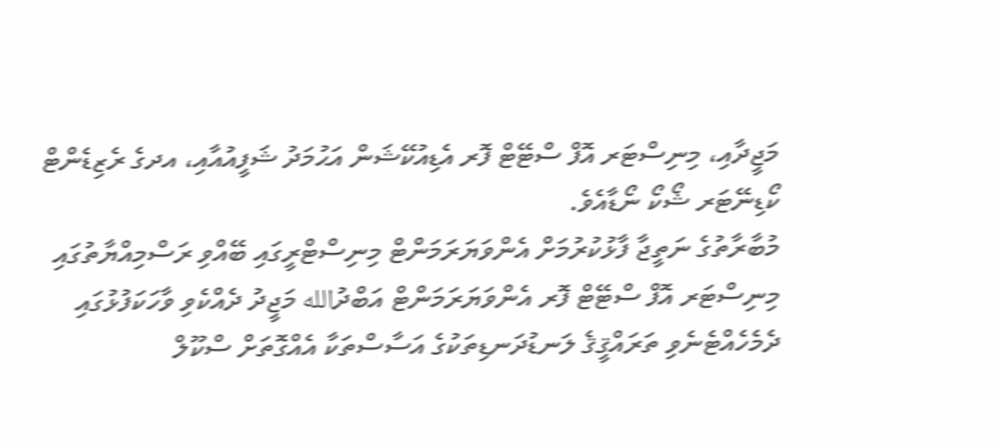މަޖީދާއި، މިނިސްޓަރ އޮފް ސްޓޭޓް ފޮރ އެޑިއުކޭޝަން އަޙުމަދު ޝަފީއުއާއި، އދގެ ރެޒިޑެންޓް ކޯޑިނޭޓަރ ޝޯކޯ ނޯޑާއެވެ.
މުބާރާތުގެ ނަތީޖާ ފާޅުކުރުމަށް އެންވަޔަރަމަންޓް މިނިސްޓްރީގައި ބޭއްވި ރަސްމިއްޔާތުގައި މިނިސްޓަރ އޮފް ސްޓޭޓް ފޮރ އެންވަޔަރަމަންޓް އަބްދުالله މަޖީދު ދެއްކެވި ވާހަކަފުޅުގައި ދެމެހެއްޓެނެވި ތަރައްޤީޤެ ލަނޑުދަނޑިތަކުގެ އަސާސްތަކާ އެއްގޮތަށް ސްކޫލް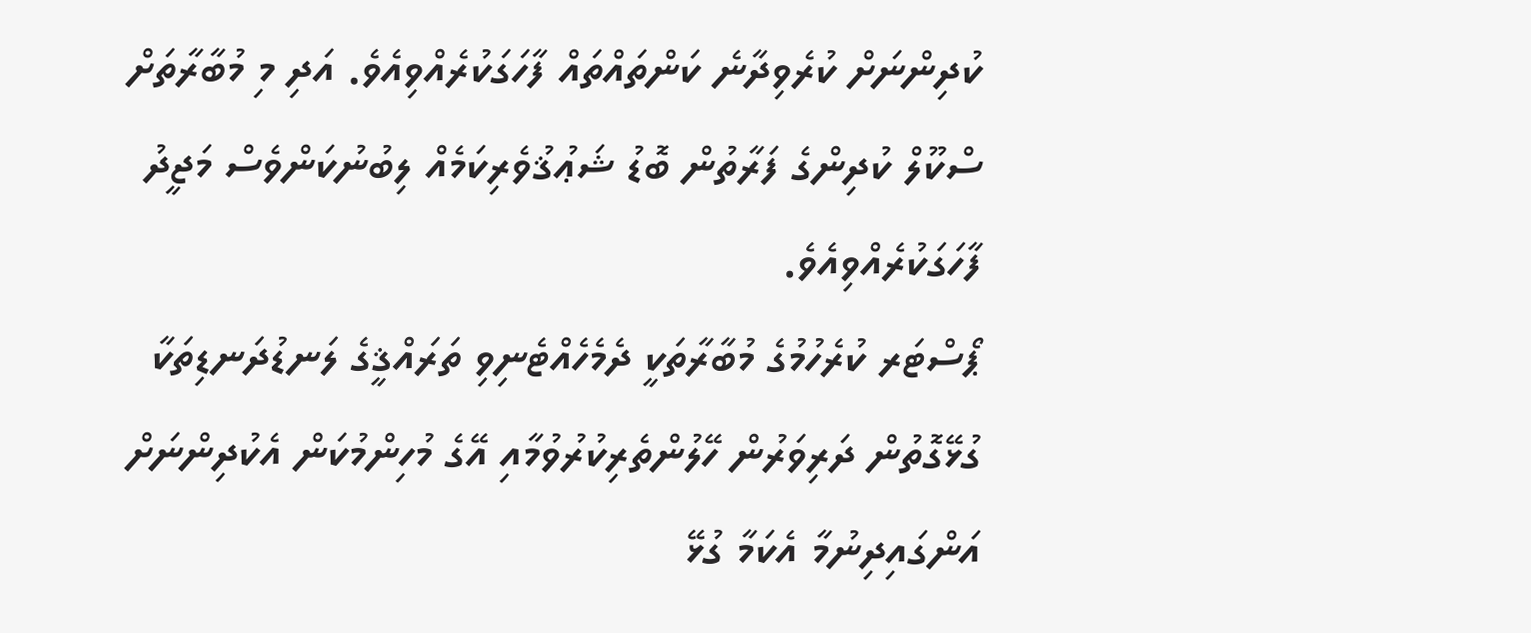ކުދިންނަށް ކުރެވިދާނެ ކަންތައްތައް ފާހަގަކުރެއްވިއެވެ. އަދި މި މުބާރާތަށް ސްކޫލް ކުދިންގެ ފަރާތުން ބޮޑު ޝަޢުޤުވެރިކަމެއް ލިބުނުކަންވެސް މަޖީދު ފާހަގަކުރެއްވިއެވެ.
ޕޯސްޓަރ ކުރެހުމުގެ މުބާރާތަކީ ދެމެހެއްޓެނިވި ތަރައްޤީގެ ލަނޑުދަނޑިތަކާ ގުޅޭގޮތުން ދަރިވަރުން ހޭލުންތެރިކުރުވުމާއި އޭގެ މުހިންމުކަން އެކުދިންނަށް އަންގައިދިނުމާ އެކަމާ ގުޅޭ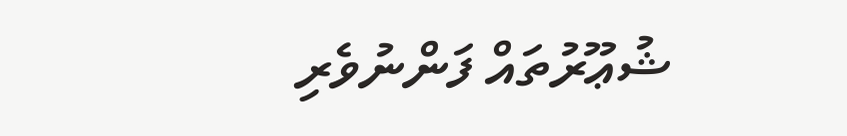ޝުޢޫރުތައް ފަންނުވެރި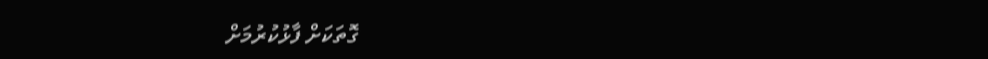ގޮތަކަށް ފާޅުކުރުމަށް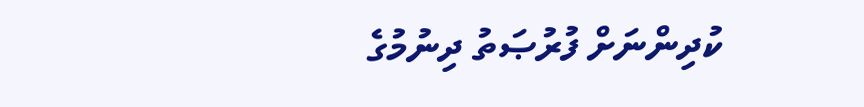ކުދިންނަށް ފުރުޞަތު ދިނުމުގެ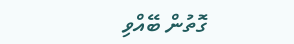ގޮތުން ބޭއްވި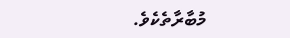މުބާރާތެކެވެ.